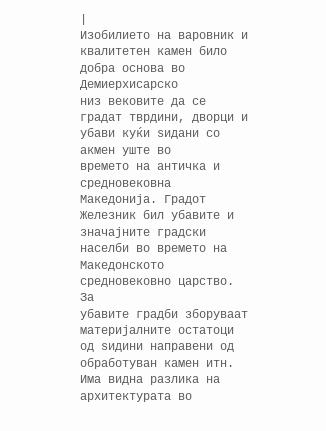|
Изобилието на варовник и квалитетен камен било добра основа во Демиерхисарско
низ вековите да се градат тврдини, дворци и убави куќи ѕидани со акмен уште во
времето на античка и средновековна Македонија. Градот Железник бил убавите и
значајните градски населби во времето на Македонското средновековно царство. За
убавите градби зборуваат материјалните остатоци од ѕидини направени од
обработуван камен итн. Има видна разлика на архитектурата во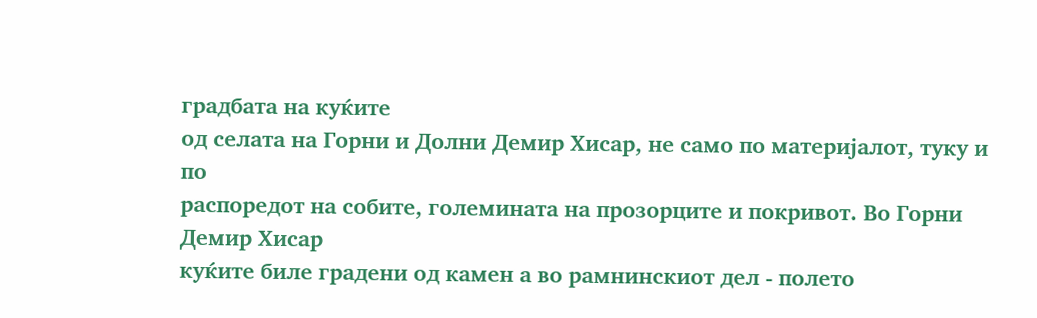градбата на куќите
од селата на Горни и Долни Демир Хисар, не само по материјалот, туку и по
распоредот на собите, големината на прозорците и покривот. Во Горни Демир Хисар
куќите биле градени од камен а во рамнинскиот дел - полето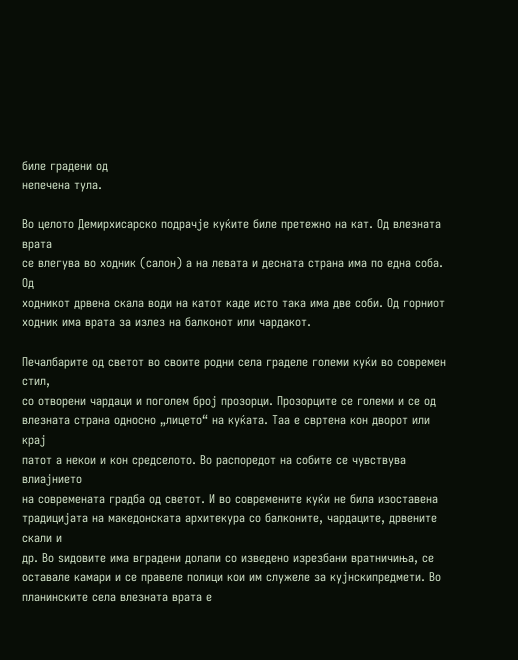биле градени од
непечена тула.

Во целото Демирхисарско подрачје куќите биле претежно на кат. Од влезната врата
се влегува во ходник (салон) а на левата и десната страна има по една соба. Од
ходникот дрвена скала води на катот каде исто така има две соби. Од горниот
ходник има врата за излез на балконот или чардакот.

Печалбарите од светот во своите родни села граделе големи куќи во современ стил,
со отворени чардаци и поголем број прозорци. Прозорците се големи и се од
влезната страна односно „лицето“ на куќата. Таа е свртена кон дворот или крај
патот а некои и кон средселото. Во распоредот на собите се чувствува влиајнието
на современата градба од светот. И во современите куќи не била изоставена
традицијата на македонската архитекура со балконите, чардаците, дрвените скали и
др. Во ѕидовите има вградени долапи со изведено изрезбани вратничиња, се
оставале камари и се правеле полици кои им служеле за кујнскипредмети. Во
планинските села влезната врата е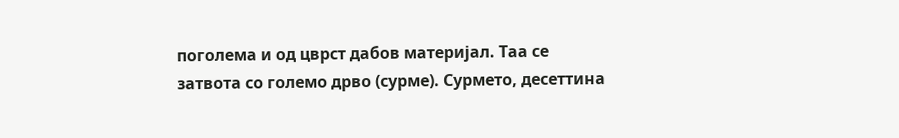поголема и од цврст дабов материјал. Таа се
затвота со големо дрво (сурме). Сурмето, десеттина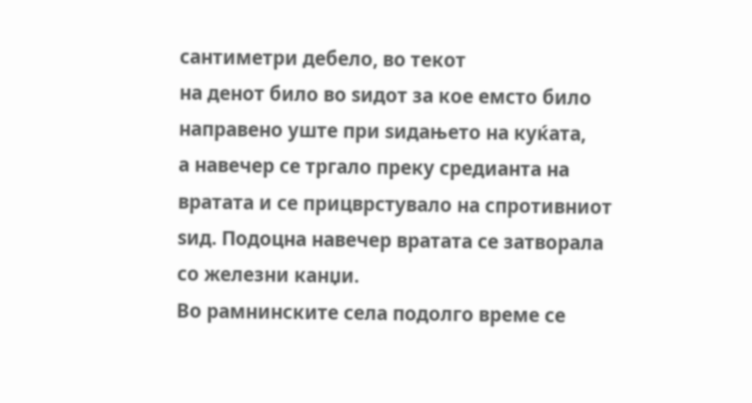сантиметри дебело, во текот
на денот било во ѕидот за кое емсто било направено уште при ѕидањето на куќата,
а навечер се тргало преку средианта на вратата и се прицврстувало на спротивниот
ѕид. Подоцна навечер вратата се затворала со железни канџи.
Во рамнинските села подолго време се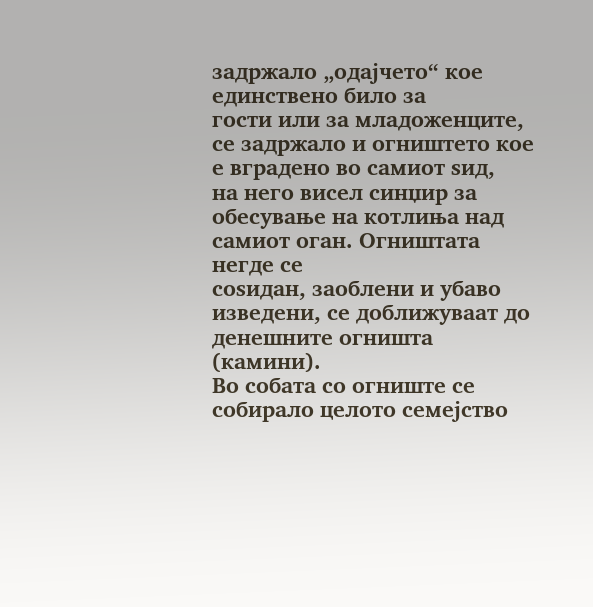задржало „одајчето“ кое единствено било за
гости или за младоженците, се задржало и огништето кое е вградено во самиот ѕид,
на него висел синџир за обесување на котлиња над самиот оган. Огништата негде се
соѕидан, заоблени и убаво изведени, се доближуваат до денешните огништа (камини).
Во собата со огниште се собирало целото семејство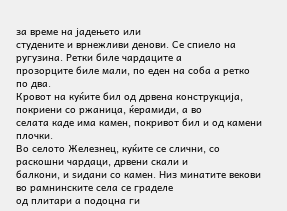за време на јадењето или
студените и врнежливи денови. Се спиело на ругузина. Ретки биле чардаците а
прозорците биле мали, по еден на соба а ретко по два.
Кровот на куќите бил од дрвена конструкција, покриени со ржаница, ќерамиди, а во
селата каде има камен, покривот бил и од камени плочки.
Во селото Железнец, куќите се слични, со раскошни чардаци, дрвени скали и
балкони, и ѕидани со камен. Низ минатите векови во рамнинските села се граделе
од плитари а подоцна ги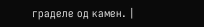граделе од камен. |